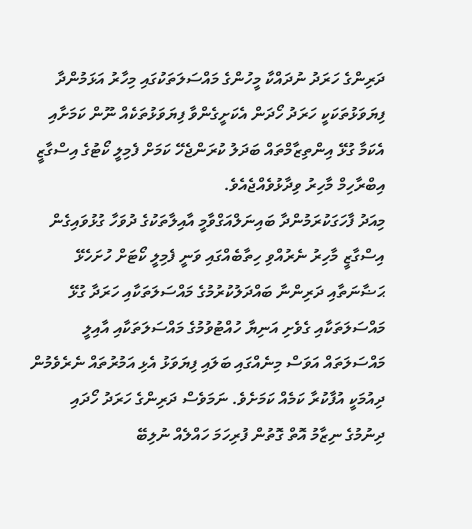ދަރިންގެ ހަރަދު ނުދައްކާ މީހުންގެ މައްސަލަތަކުގައި މިހާރު އަޅަމުންދާ ފިޔަވަޅުތަކަކީ ހަރަދު ހޯދަން އެކަށީގެންވާ ފިޔަވަޅުތަކެއް ނޫން ކަމަށާއި އެކަމާ ގުޅޭ އިންތިޒާމްތައް ބަދަލު ކުރަންޖެހޭ ކަމަށް ފެމިލީ ކޯޓުގެ އިސްގާޒީ އިބްރާހިމް މާހިރު ވިދާޅުވެއްޖެއެވެ.
މިއަދު ފާހަގަކުރަމުންދާ ބައިނަލްއަގްވާމީ އާއިލާތަކުގެ ދުވަހާ ގުޅުވައިގެން އިސްގާޒީ މާހިރު ނެރުއްވި ހިތާބެއްގައި ވަނީ ފެމިލީ ކޯޓަށް ހުށަހެޅޭ ޙަޟާނަތާއި ދަރިންނާ ބައްދަލުކުރުމުގެ މައްސަލަތަކާއި ހަރަދާ ގުޅޭ މައްސަލަތަކާއި ގެވެށި އަނިޔާ ހުއްޓުވުމުގެ މައްސަލަތަކާއި އާއިލީ މައްސަލަތައް އަވަސް މިނެއްގައި ބަލައި ފިޔަވަޅު އެޅި އަމުރުތައް ނެރެވެމުން ދިއުމަކީ އުފާކުރާ ކަމެއް ކަމަށެވެ. ނަމަވެސް ދަރިންގެ ހަރަދު ހޯދައި ދިނުމުގެ ނިޒާމު އޮތް ގޮތުން ފުރިހަމަ ހައްލެއް ނުލިބޭ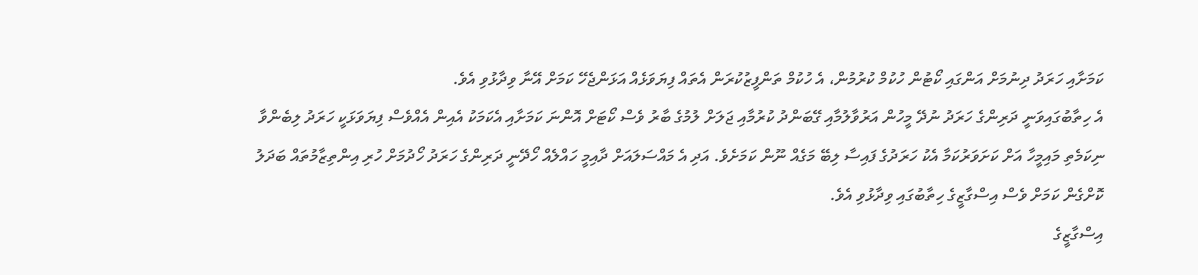ކަމަށާއި ހަރަދު ދިނުމަށް އަންގައި ކޯޓުން ހުކުމް ކުރުމުން، އެ ހުކުމް ތަންފީޒުކުރަން އެތައް ފިޔަވަޅެއް އަޅަންޖެހޭ ކަމަށް އޭނާ ވިދާޅުވި އެވެ.
އެ ހިތާބުގައިވަނީ ދަރިންގެ ހަރަދު ނުދޭ މީހުން އަރުވާލުމާއި ގޭބަންދު ކުރުމާއި ޖަލަށް ލުމުގެ ބާރު ވެސް ކޯޓަށް އޮންނަ ކަމަށާއި އެކަމަކު އެއިން އެއްވެސް ފިޔަވަޅަކީ ހަރަދު ލިބެންވާ ނިކަމެތި މައިމީހާ އަށް ކަށަވަރުކަމާ އެކު ހަރަދުގެ ފައިސާ ލިބޭ މަގެއް ނޫން ކަމަށެވެ. އަދި އެ މައްސަލައަށް ދާއިމީ ހައްލެއް ހޯދޭނީ ދަރިންގެ ހަރަދު ހޯދުމަށް ހުރި އިންތިޒާމުތައް ބަދަލު ކޮށްގެން ކަމަށް ވެސް އިސްގާޒީގެ ހިތާބުގައި ވިދާޅުވި އެވެ.
އިސްގާޒީގެ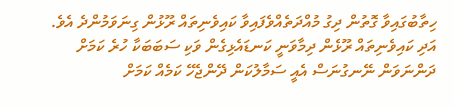ހިތާބުގައިވާ ގޮތުން ދިގު މުއްދަތެއްވެފައިވާ ކައިވެނިތައް ރޫޅުން ގިނަވަމުންދެ އެވެ. އަދި ކައިވެނިތައް ރޫޅެން ދިމާވަނީ ކަނޑައެޅިގެން ވަކި ސަބަބަކާ ހުރެ ކަމަށް ދަންނަވަން ނޭނގުނަސް އެއީ ސަމާލުކަން ދޭންޖެހޭ ކަމެއް ކަމަށް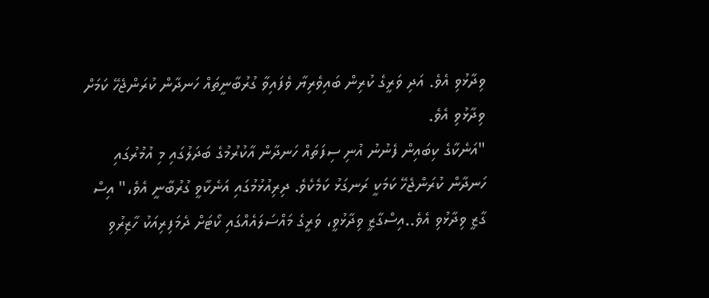ވިދާޅުވި އެވެ. އަދި ވަރީގެ ކުރިން ބައިވެރިޔާ ވެފައިވާ ގުރުބާނީތައް ހަނދާން ކުރަންޖެހޭ ކަމަށް ވިދާޅުވި އެވެ.
"އަނެކާގެ ކިބައިން ފެނުނު އުނި ސިފަތައް ހަނދާން އާކުރުމުގެ ބަދަލުގައި މި އުމުރުގައި ހަނދާން ކުރަންޖެހޭ ކަމަކީ ރަނގަޅު ކަމެކެވެ. ދިރިއުޅުމުގައި އަނެކާވީ ގުރުބާނީ އެވެ،" އިސް ގާޒީ ވިދާޅުވި އެވެ..އިސްގާޒީ ވިދާޅުވީ، ވަރީގެ މައްސަލައެއްގައި ކޯޓަށް ދެމަފިރިއަކު ހާޒިރުވި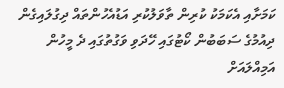ކަމަށާއި އެކަމަކު ކުރިން ތާވަލުކުރި އަޑުއެހުންތައް ދިގުލައިގެން ދިއުމުގެ ސަބަބުން ކޯޓުގައި ހޭދަވި ވަގުތުގައި ދެ މީހުން އަމިއްލައަށް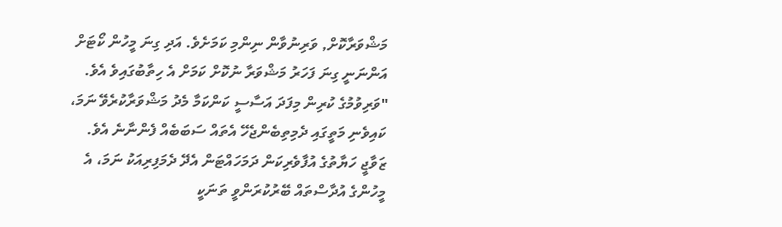މަޝްވަރާކޮށް, ވަރިނުވާން ނިންމި ކަމަށެވެ. އަދި ގިނަ މީހުން ކޯޓަށް އަންނަނީ ގިނަ ފަހަރު މަޝްވަރާ ނުކޮށް ކަމަށް އެ ހިތާބުގައިވެ އެވެ.
"ވަރިވުމުގެ ކުރިން މިފަދަ އަސާސީ ކަންކަމާ މެދު މަޝްވަރާކުރެވޭ ނަމަ، ކައިވެނި މަތީގައި ދެމިތިބެންޖެހޭ އެތައް ސަބަބެއް ފެންނާނެ އެވެ. ޒަވާޖީ ހަޔާތުގެ އުފާވެރިކަން ދަމަހައްޓަން އެދޭ ދެމަފިރިއަކު ނަމަ، އެ މީހުންގެ އުދާސްތައް ބޭރުކުރަންވީ ތަނަކީ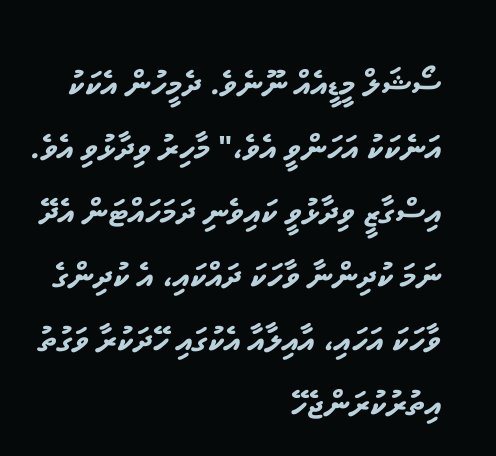ސޯޝަލް މީޑީއެއް ނޫނެވެ. ދެމީހުން އެކަކު އަނެކަކު އަހަންވީ އެވެ،" މާހިރު ވިދާޅުވި އެވެ.
އިސްގާޒީ ވިދާޅުވީ ކައިވެނި ދަމަހައްޓަން އެދޭ ނަމަ ކުދިންނާ ވާހަކަ ދައްކައި، އެ ކުދިންގެ ވާހަކަ އަހައި، އާއިލާއާ އެކުގައި ހޭދަކުރާ ވަގުތު އިތުރުކުރަންޖެހޭ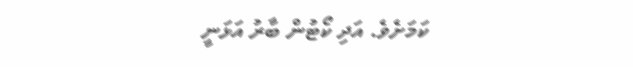ކަމަށެވެ. އަދި ކޯޓުން ބާރު އަޅަނީ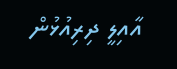އާއިލީ ދިރިއުޅުން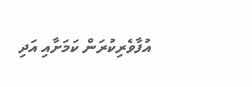އުފާވެރިކުރަން ކަމަށާއި އަދި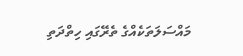މައްސަލަތަކެއްގެ ތެރޭގައި ހިތްދަތި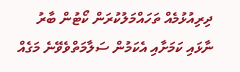ދިރިއުޅުމެއް ތަހައްމަލުކުރަން ކޯޓުން ބާރު ނާޅައި ކަމަށާއި އެކަމުން ސަލާމަތްވެވޭނެ މަގެއް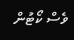ވެސް ކޯޓުން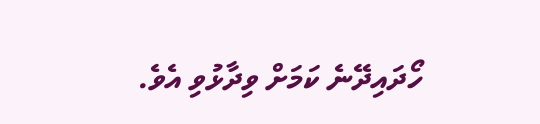ހޯދައިދޭނެ ކަމަށް ވިދާޅުވި އެވެ.